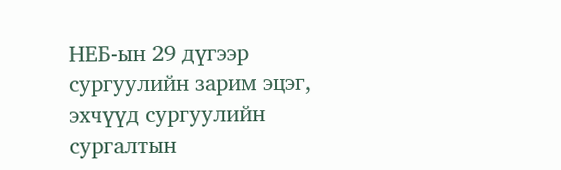НЕБ-ын 29 дүгээр сургуулийн зарим эцэг, эхчүүд сургуулийн сургалтын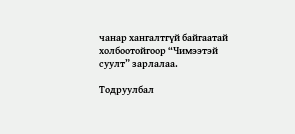чанар хангалтгүй байгаатай холбоотойгоор “Чимээтэй суулт” зарлалаа.

Тодруулбал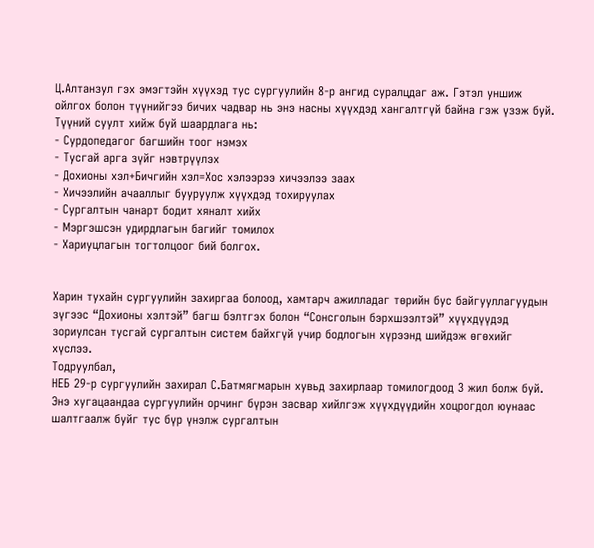Ц.Алтанзул гэх эмэгтэйн хүүхэд тус сургуулийн 8-р ангид суралцдаг аж. Гэтэл уншиж ойлгох болон түүнийгээ бичих чадвар нь энэ насны хүүхдэд хангалтгүй байна гэж үзэж буй. Түүний суулт хийж буй шаардлага нь:
- Сурдопедагог багшийн тоог нэмэх
- Тусгай арга зүйг нэвтрүүлэх
- Дохионы хэл+Бичгийн хэл=Хос хэлээрээ хичээлээ заах
- Хичээлийн ачааллыг бууруулж хүүхдэд тохируулах
- Сургалтын чанарт бодит хяналт хийх
- Мэргэшсэн удирдлагын багийг томилох
- Хариуцлагын тогтолцоог бий болгох.


Харин тухайн сургуулийн захиргаа болоод, хамтарч ажилладаг төрийн бус байгууллагуудын зүгээс “Дохионы хэлтэй” багш бэлтгэх болон “Сонсголын бэрхшээлтэй” хүүхдүүдэд зориулсан тусгай сургалтын систем байхгүй учир бодлогын хүрээнд шийдэж өгөхийг хүслээ.
Тодруулбал,
НЕБ 29-р сургуулийн захирал С.Батмягмарын хувьд захирлаар томилогдоод 3 жил болж буй. Энэ хугацаандаа сургуулийн орчинг бүрэн засвар хийлгэж хүүхдүүдийн хоцрогдол юунаас шалтгаалж буйг тус бүр үнэлж сургалтын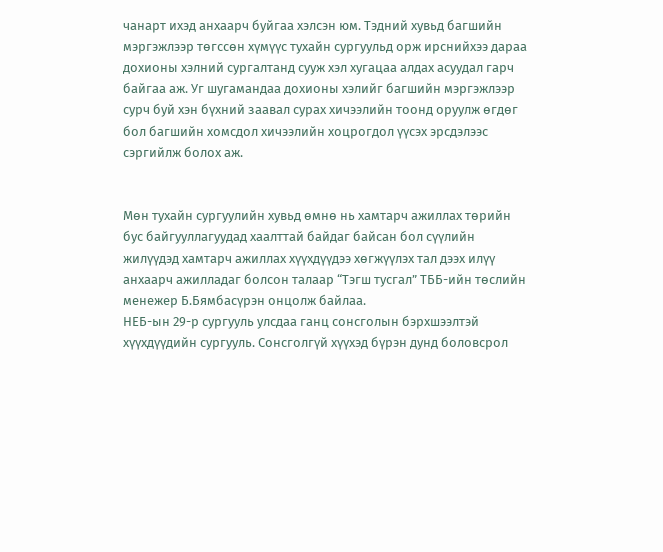чанарт ихэд анхаарч буйгаа хэлсэн юм. Тэдний хувьд багшийн мэргэжлээр төгссөн хүмүүс тухайн сургуульд орж ирснийхээ дараа дохионы хэлний сургалтанд сууж хэл хугацаа алдах асуудал гарч байгаа аж. Уг шугамандаа дохионы хэлийг багшийн мэргэжлээр сурч буй хэн бүхний заавал сурах хичээлийн тоонд оруулж өгдөг бол багшийн хомсдол хичээлийн хоцрогдол үүсэх эрсдэлээс сэргийлж болох аж.


Мөн тухайн сургуулийн хувьд өмнө нь хамтарч ажиллах төрийн бус байгууллагуудад хаалттай байдаг байсан бол сүүлийн жилүүдэд хамтарч ажиллах хүүхдүүдээ хөгжүүлэх тал дээх илүү анхаарч ажилладаг болсон талаар “Тэгш тусгал” ТББ-ийн төслийн менежер Б.Бямбасүрэн онцолж байлаа.
НЕБ-ын 29-р сургууль улсдаа ганц сонсголын бэрхшээлтэй хүүхдүүдийн сургууль. Сонсголгүй хүүхэд бүрэн дунд боловсрол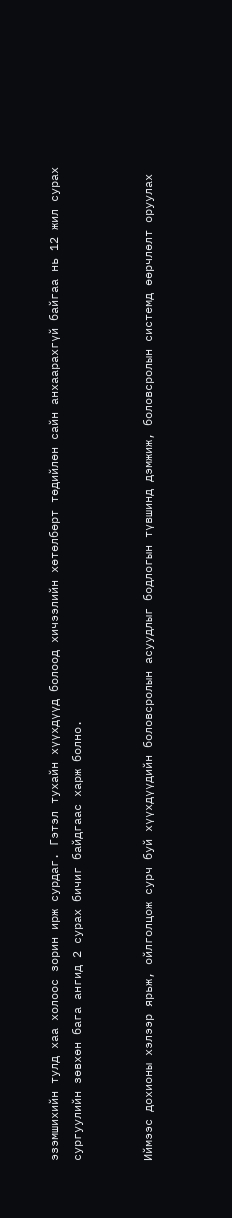эзэмшихийн тулд хаа холоос зорин ирж сурдаг. Гэтэл тухайн хүүхдүүд болоод хичээлийн хөтөлбөрт төдийлөн сайн анхаарахгүй байгаа нь 12 жил сурах сургуулийн зөвхөн бага ангид 2 сурах бичиг байдгаас харж болно.


Иймээс дохионы хэлээр ярьж, ойлголцож сурч буй хүүхдүүдийн боловсролын асуудлыг бодлогын түвшинд дэмжиж, боловсролын системд өөрчлөлт оруулах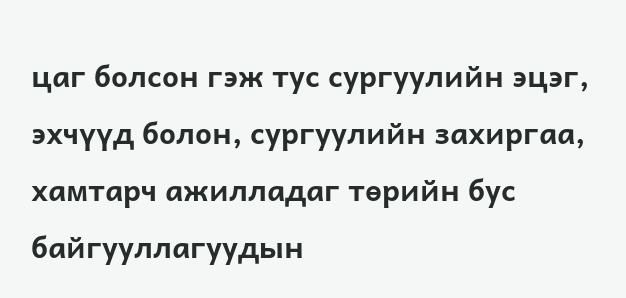цаг болсон гэж тус сургуулийн эцэг, эхчүүд болон, сургуулийн захиргаа, хамтарч ажилладаг төрийн бус байгууллагуудын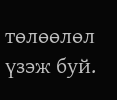төлөөлөл үзэж буй.